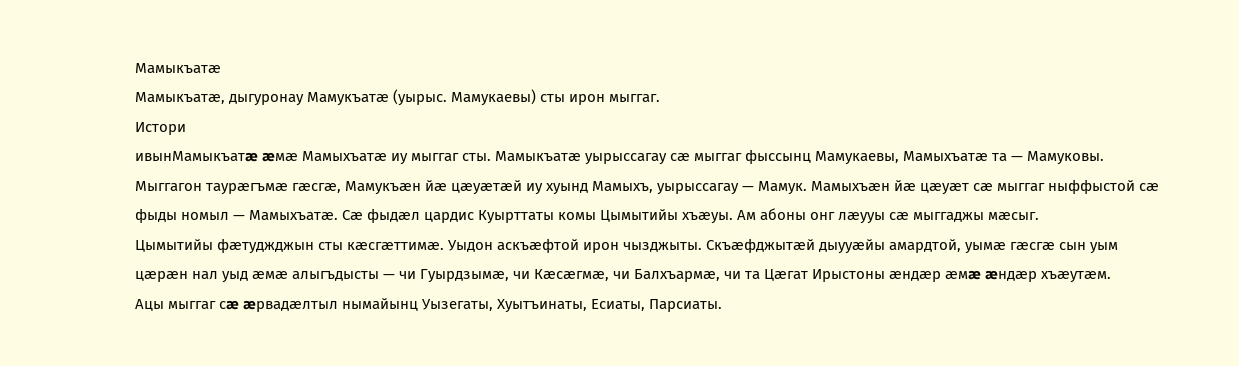Мамыкъатæ
Мамыкъатæ, дыгуронау Мамукъатæ (уырыс. Мамукаевы) сты ирон мыггаг.
Истори
ивынМамыкъатæ æмæ Мамыхъатæ иу мыггаг сты. Мамыкъатæ уырыссагау сæ мыггаг фыссынц Мамукаевы, Мамыхъатæ та — Мамуковы. Мыггагон таурæгъмæ гæсгæ, Мамукъæн йæ цæуæтæй иу хуынд Мамыхъ, уырыссагау — Мамук. Мамыхъæн йæ цæуæт сæ мыггаг ныффыстой сæ фыды номыл — Мамыхъатæ. Сæ фыдæл цардис Куырттаты комы Цымытийы хъæуы. Ам абоны онг лæууы сæ мыггаджы мæсыг.
Цымытийы фæтуджджын сты кæсгæттимæ. Уыдон аскъæфтой ирон чызджыты. Скъæфджытæй дыууæйы амардтой, уымæ гæсгæ сын уым цæрæн нал уыд æмæ алыгъдысты — чи Гуырдзымæ, чи Кæсæгмæ, чи Балхъармæ, чи та Цæгат Ирыстоны æндæр æмæ æндæр хъæутæм.
Ацы мыггаг сæ æрвадæлтыл нымайынц Уызегаты, Хуытъинаты, Есиаты, Парсиаты.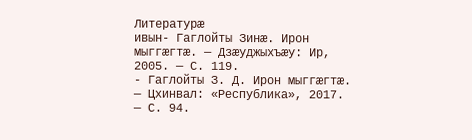Литературæ
ивын- Гаглойты Зинæ. Ирон мыггæгтæ. — Дзæуджыхъæу: Ир, 2005. — С. 119.
- Гаглойты З. Д. Ирон мыггæгтæ. — Цхинвал: «Республика», 2017. — С. 94.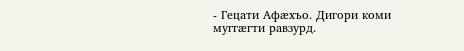- Гецати Афæхъо. Дигори коми муггæгти равзурд.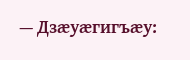— Дзæуæгигъæу: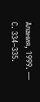Алания, 1999. — С. 334–335.